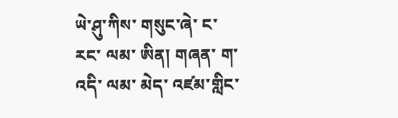ཡེ་ཤུ་ཀིས་ གསུང་ཞེ་ ང་རང་ ལམ་ ཨིན། གཞན་ ག་འདི་ ལམ་ མེད་ འཛམ་གླིང་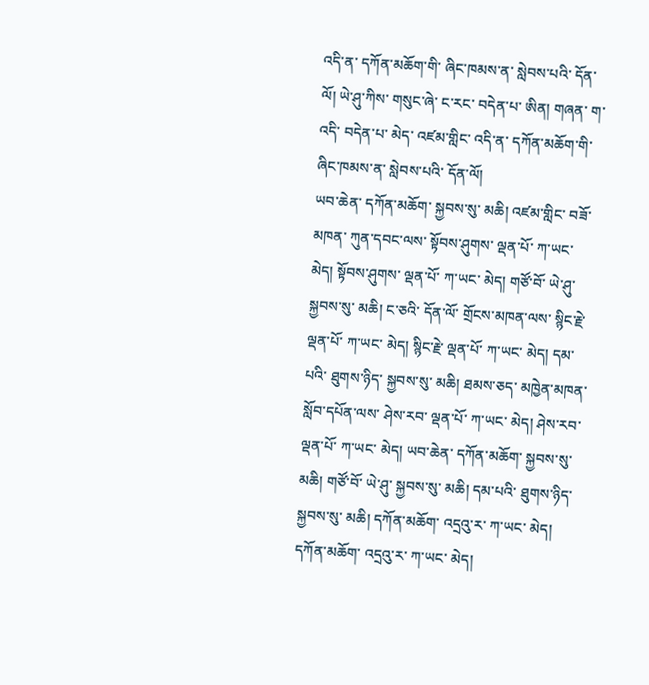འདི་ན་ དཀོན་མཆོག་གི་ ཞིང་ཁམས་ན་ སླེབས་པའི་ དོན་ལོ། ཡེ་ཤུ་ཀིས་ གསུང་ཞེ་ ང་རང་ བདེན་པ་ ཨིན། གཞན་ ག་འདི་ བདེན་པ་ མེད་ འཛམ་གླིང་ འདི་ན་ དཀོན་མཆོག་གི་ ཞིང་ཁམས་ན་ སླེབས་པའི་ དོན་ལོ།
ཡབ་ཆེན་ དཀོན་མཆོག་ སྐྱབས་སུ་ མཆི། འཛམ་གླིང་ བཟོ་མཁན་ ཀུན་དབང་ལས་ སྟོབས་ཤུགས་ ལྡན་པོ་ ཀ་ཡང་ མེད། སྟོབས་ཤུགས་ ལྡན་པོ་ ཀ་ཡང་ མེད། གཙོ་བོ་ ཡེ་ཤུ་ སྐྱབས་སུ་ མཆི། ང་ཅའི་ དོན་ལོ་ གྲོངས་མཁན་ལས་ སྙིང་རྗེ་ ལྡན་པོ་ ཀ་ཡང་ མེད། སྙིང་རྗེ་ ལྡན་པོ་ ཀ་ཡང་ མེད། དམ་པའི་ ཐུགས་ཉིད་ སྐྱབས་སུ་ མཆི། ཐམས་ཅད་ མཁྱེན་མཁན་ སློབ་དཔོན་ལས་ ཤེས་རབ་ ལྡན་པོ་ ཀ་ཡང་ མེད། ཤེས་རབ་ ལྡན་པོ་ ཀ་ཡང་ མེད། ཡབ་ཆེན་ དཀོན་མཆོག་ སྐྱབས་སུ་ མཆི། གཙོ་བོ་ ཡེ་ཤུ་ སྐྱབས་སུ་ མཆི། དམ་པའི་ ཐུགས་ཉིད་ སྐྱབས་སུ་ མཆི། དཀོན་མཆོག་ འདྲའུ་ར་ ཀ་ཡང་ མེད། དཀོན་མཆོག་ འདྲའུ་ར་ ཀ་ཡང་ མེད།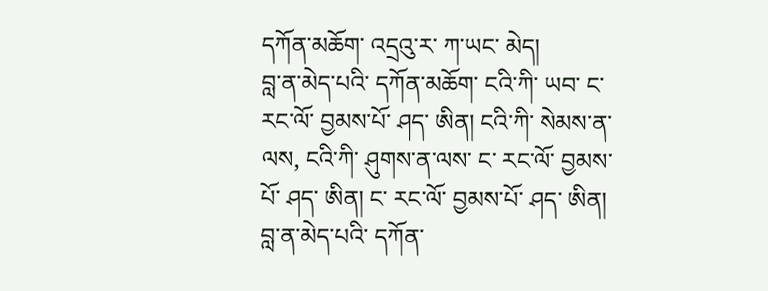དཀོན་མཆོག་ འདྲའུ་ར་ ཀ་ཡང་ མེད།
བླ་ན་མེད་པའི་ དཀོན་མཆོག་ ངའི་ཀི་ ཡབ་ ང་ རང་ལོ་ བྱམས་པོ་ ཤད་ ཨིན། ངའི་ཀི་ སེམས་ན་ལས, ངའི་ཀི་ ཤུགས་ན་ལས་ ང་ རང་ལོ་ བྱམས་པོ་ ཤད་ ཨིན། ང་ རང་ལོ་ བྱམས་པོ་ ཤད་ ཨིན། བླ་ན་མེད་པའི་ དཀོན་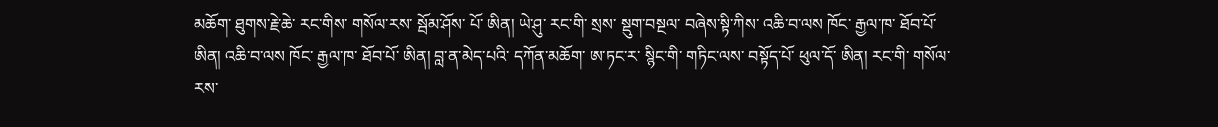མཆོག་ ཐུགས་རྗེ་ཆེ་ རང་གིས་ གསོལ་རས་ སྦོམ་ཤོས་ པོ་ ཨིན། ཡེ་ཤུ་ རང་གི་ སྲས་ སྡུག་བསྔལ་ བཞེས་སྟི་ཀིས་ འཆི་བ་ལས ཁོང་ རྒྱལ་ཁ་ ཐོབ་པོ་ ཨིན། འཆི་བ་ལས ཁོང་ རྒྱལ་ཁ་ ཐོབ་པོ་ ཨིན། བླ་ན་མེད་པའི་ དཀོན་མཆོག་ ཨ་ཏང་ར་ སྙིང་གི་ གཏིང་ལས་ བསྟོད་པོ་ ཕུལ་དོ་ ཨིན། རང་གི་ གསོལ་རས་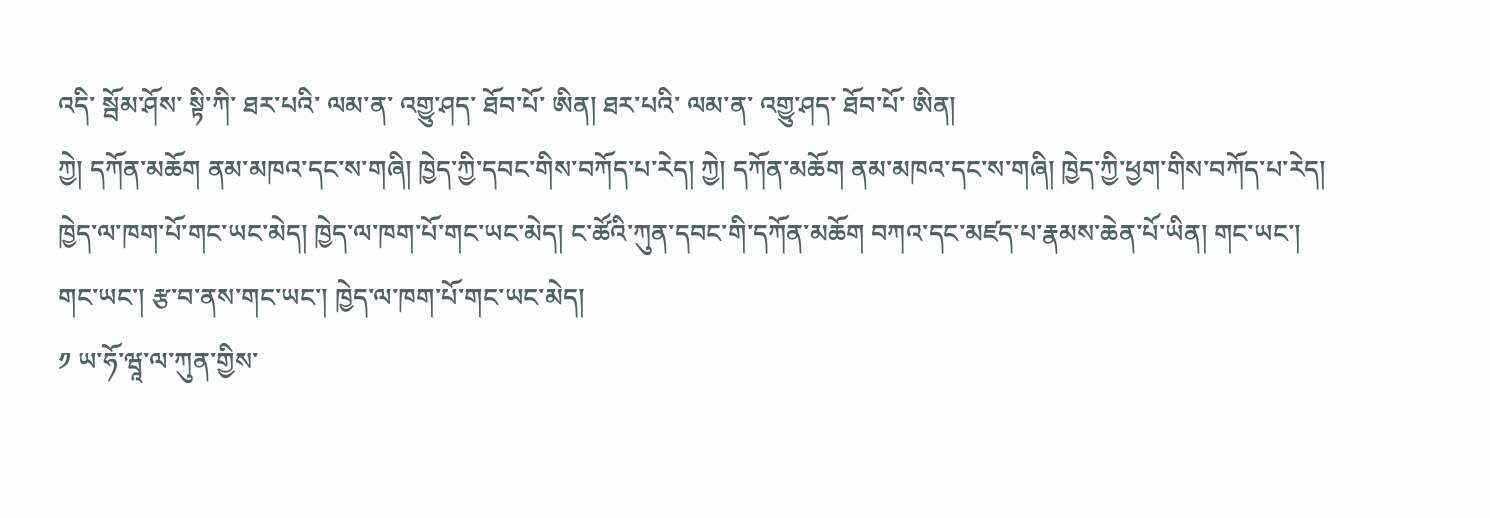འདི་ སྦོམ་ཤོས་ སྟི་ཀི་ ཐར་པའི་ ལམ་ན་ འགྱུ་ཤད་ ཐོབ་པོ་ ཨིན། ཐར་པའི་ ལམ་ན་ འགྱུ་ཤད་ ཐོབ་པོ་ ཨིན།
ཀྱེ། དཀོན་མཆོག ནམ་མཁའ་དང་ས་གཞི། ཁྱེད་ཀྱི་དབང་གིས་བཀོད་པ་རེད། ཀྱེ། དཀོན་མཆོག ནམ་མཁའ་དང་ས་གཞི། ཁྱེད་ཀྱི་ཕྱག་གིས་བཀོད་པ་རེད། ཁྱེད་ལ་ཁག་པོ་གང་ཡང་མེད། ཁྱེད་ལ་ཁག་པོ་གང་ཡང་མེད། ང་ཚོའི་ཀུན་དབང་གི་དཀོན་མཆོག བཀའ་དང་མཛད་པ་རྣམས་ཆེན་པོ་ཡིན། གང་ཡང་། གང་ཡང་། རྩ་བ་ནས་གང་ཡང་། ཁྱེད་ལ་ཁག་པོ་གང་ཡང་མེད།
༡ ཡ་ཧོ་ཝཱ་ལ་ཀུན་གྱིས་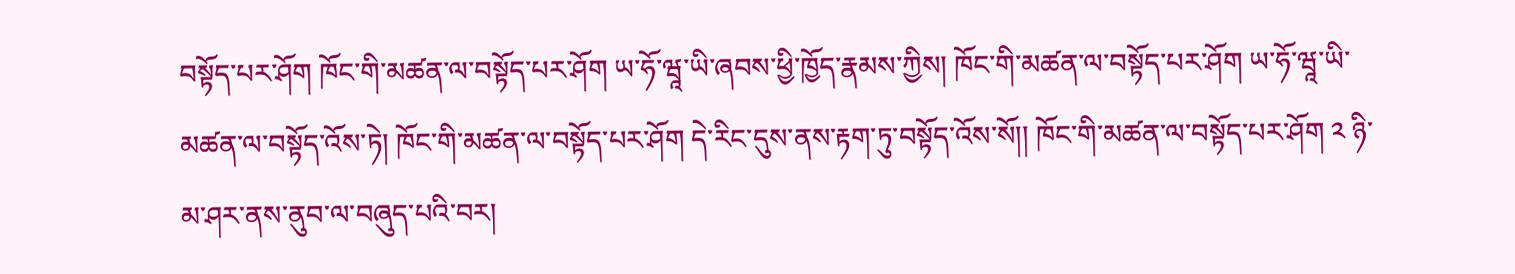བསྟོད་པར་ཤོག ཁོང་གི་མཚན་ལ་བསྟོད་པར་ཤོག ཡ་ཧོ་ཝཱ་ཡི་ཞབས་ཕྱི་ཁྱོད་རྣམས་ཀྱིས། ཁོང་གི་མཚན་ལ་བསྟོད་པར་ཤོག ཡ་ཧོ་ཝཱ་ཡི་མཚན་ལ་བསྟོད་འོས་ཏེ། ཁོང་གི་མཚན་ལ་བསྟོད་པར་ཤོག དེ་རིང་དུས་ནས་རྟག་ཏུ་བསྟོད་འོས་སོ།། ཁོང་གི་མཚན་ལ་བསྟོད་པར་ཤོག ༢ ཉི་མ་ཤར་ནས་ནུབ་ལ་བཞུད་པའི་བར།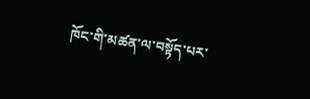ཁོང་གི་མཚན་ལ་བསྟོད་པར་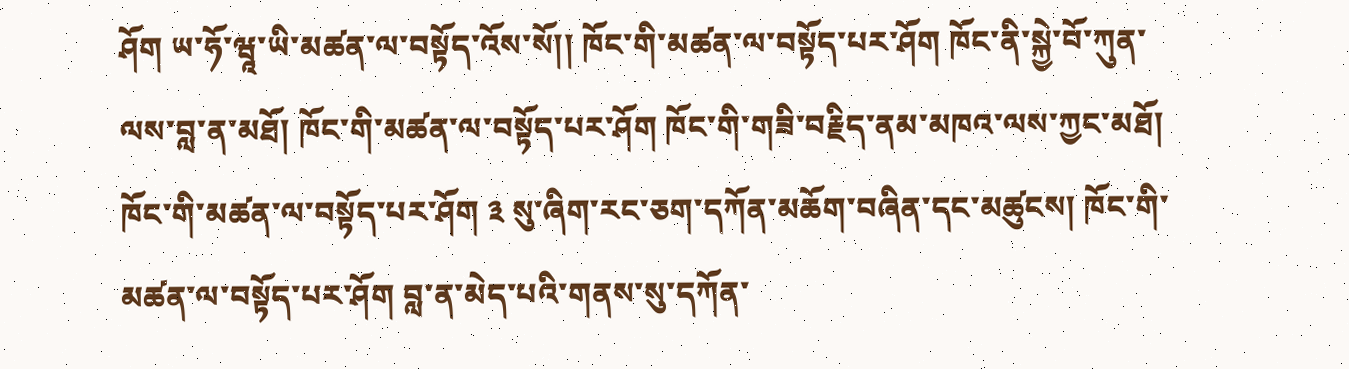ཤོག ཡ་ཧོ་ཝཱ་ཡི་མཚན་ལ་བསྟོད་འོས་སོ།། ཁོང་གི་མཚན་ལ་བསྟོད་པར་ཤོག ཁོང་ནི་སྐྱེ་བོ་ཀུན་ལས་བླ་ན་མཐོ། ཁོང་གི་མཚན་ལ་བསྟོད་པར་ཤོག ཁོང་གི་གཟི་བརྗིད་ནམ་མཁའ་ལས་ཀྱང་མཐོ། ཁོང་གི་མཚན་ལ་བསྟོད་པར་ཤོག ༣ སུ་ཞིག་རང་ཅག་དཀོན་མཆོག་བཞིན་དང་མཚུངས། ཁོང་གི་མཚན་ལ་བསྟོད་པར་ཤོག བླ་ན་མེད་པའི་གནས་སུ་དཀོན་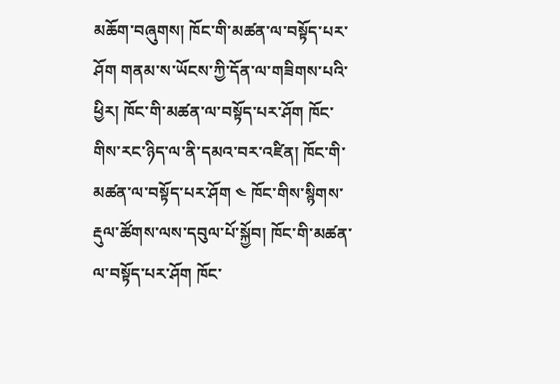མཆོག་བཞུགས། ཁོང་གི་མཚན་ལ་བསྟོད་པར་ཤོག གནམ་ས་ཡོངས་ཀྱི་དོན་ལ་གཟིགས་པའི་ཕྱིར། ཁོང་གི་མཚན་ལ་བསྟོད་པར་ཤོག ཁོང་གིས་རང་ཉིད་ལ་ནི་དམའ་བར་འཛིན། ཁོང་གི་མཚན་ལ་བསྟོད་པར་ཤོག ༤ ཁོང་གིས་སྙིགས་རྡུལ་ཚོགས་ལས་དབུལ་པོ་སྐྱོབ། ཁོང་གི་མཚན་ལ་བསྟོད་པར་ཤོག ཁོང་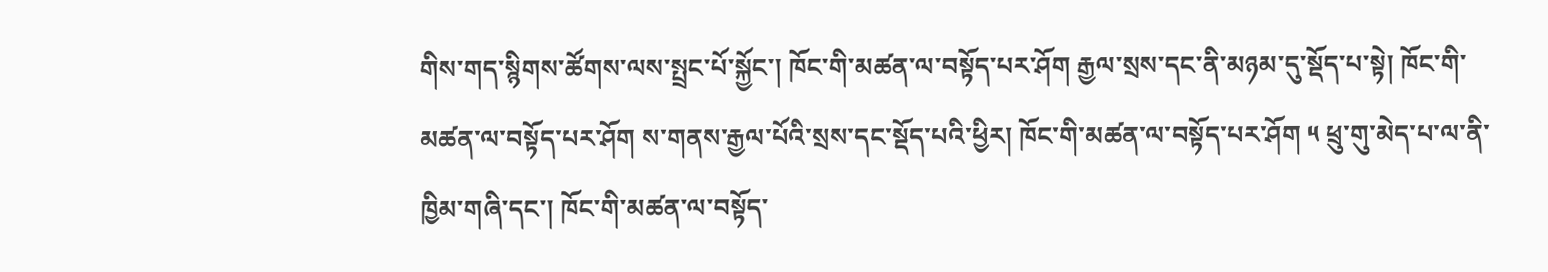གིས་གད་སྙིགས་ཚོགས་ལས་སྤྲང་པོ་སྐྱོང་། ཁོང་གི་མཚན་ལ་བསྟོད་པར་ཤོག རྒྱལ་སྲས་དང་ནི་མཉམ་དུ་སྡོད་པ་སྟེ། ཁོང་གི་མཚན་ལ་བསྟོད་པར་ཤོག ས་གནས་རྒྱལ་པོའི་སྲས་དང་སྡོད་པའི་ཕྱིར། ཁོང་གི་མཚན་ལ་བསྟོད་པར་ཤོག ༥ ཕྲུ་གུ་མེད་པ་ལ་ནི་ཁྱིམ་གཞི་དང་། ཁོང་གི་མཚན་ལ་བསྟོད་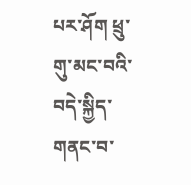པར་ཤོག ཕྲུ་གུ་མང་བའི་བདེ་སྐྱིད་གནང་བ་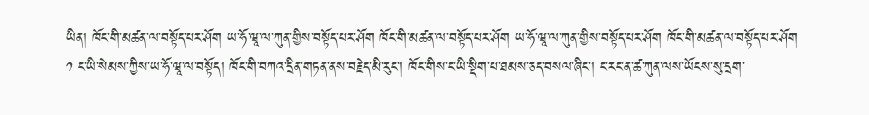ཡིན། ཁོང་གི་མཚན་ལ་བསྟོད་པར་ཤོག ཡ་ཧོ་ཝཱ་ལ་ཀུན་གྱིས་བསྟོད་པར་ཤོག ཁོང་གི་མཚན་ལ་བསྟོད་པར་ཤོག ཡ་ཧོ་ཝཱ་ལ་ཀུན་གྱིས་བསྟོད་པར་ཤོག ཁོང་གི་མཚན་ལ་བསྟོད་པར་ཤོག
༡ ང་ཡི་སེམས་ཀྱིས་ཡ་ཧོ་ཝཱ་ལ་བསྟོད། ཁོང་གི་བཀའ་དྲིན་གཏན་ནས་བརྗེད་མི་རུང་། ཁོང་གིས་ང་ཡི་སྡིག་པ་ཐམས་ཅད་བསལ་ཞིང་། ང་རང་ན་ཚ་ཀུན་ལས་ཡོངས་སུ་དྲག་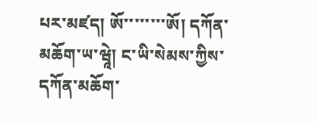པར་མཛད། ཨོ་་་་་་་་ཨོ། དཀོན་མཆོག་ཡ་ཝཱེ། ང་ཡི་སེམས་ཀྱིས་དཀོན་མཆོག་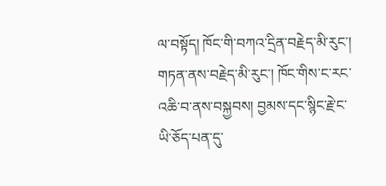ལ་བསྟོད། ཁོང་གི་བཀའ་དྲིན་བརྗེད་མི་རུང་། གཏན་ནས་བརྗེད་མི་རུང་། ཁོང་གིས་ང་རང་འཆི་བ་ནས་བསྐྱབས། བྱམས་དང་སྙིང་རྗེ་ང་ཡི་ཅོད་པན་དུ་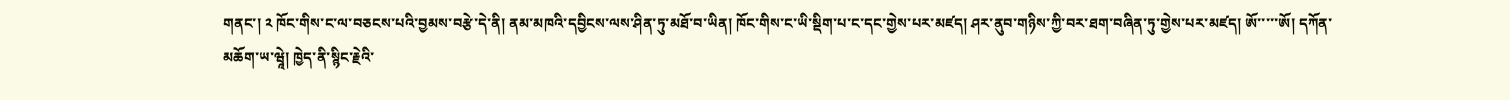གནང་། ༢ ཁོང་གིས་ང་ལ་བཅངས་པའི་བྱམས་བརྩེ་དེ་ནི། ནམ་མཁའི་དབྱིངས་ལས་ཤིན་ཏུ་མཐོ་བ་ཡིན། ཁོང་གིས་ང་ཡི་སྡིག་པ་ང་དང་གྱེས་པར་མཛད། ཤར་ནུབ་གཉིས་ཀྱི་བར་ཐག་བཞིན་ཏུ་གྱེས་པར་མཛད། ཨོ་་་་་ཨོ། དཀོན་མཆོག་ཡ་ཝཱེ། ཁྱེད་ནི་སྙིང་རྗེའི་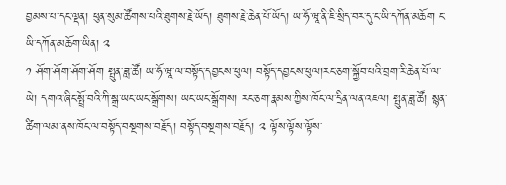བྱམས་པ་དང་ལྡན། ཕུན་སུམ་ཚོགས་པའི་ཐུགས་རྗེ་ཡོད། ཐུགས་རྗེ་ཆེན་པོ་ཡོད། ཡ་ཧོ་ཝཱ་ནི་ཇི་སྲིད་བར་དུ་ང་ཡི་དཀོན་མཆོག ང་ཡི་དཀོན་མཆོག་ཡིན། ༢
༡ ཤོག་ཤོག་ཤོག་ཤོག སྤུན་ཟླ་ཚོ། ཡ་ཧོ་ཝཱ་ལ་བསྟོད་དབྱངས་ཕུལ། བསྟོད་དབྱངས་ཕུལ།རང་ཅག་སྐྱོབ་པའི་བྲག་རི་ཆེན་པོ་ལ་ཡེ། དགའ་ཞིང་སྤྲོ་བའི་ཀི་སྒྲ་ཡང་ཡང་སྒྲོགས། ཡང་ཡང་སྒྲོགས། རང་ཅག་རྣམས་ཀྱིས་ཁོང་ལ་དྲིན་ལན་འཇལ། སྤུན་ཟླ་ཚོ། སྙན་ཚིག་ལམ་ནས་ཁོང་ལ་བསྟོད་བསྔགས་བརྗོད། བསྟོད་བསྔགས་བརྗོད། ༢ ལྟོས་ལྟོས་ལྟོས་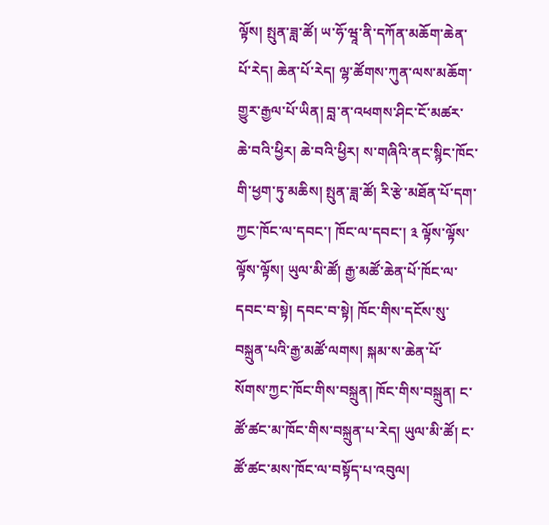ལྟོས། སྤུན་ཟླ་ཚོ། ཡ་ཧོ་ཝཱ་ནི་དཀོན་མཆོག་ཆེན་པོ་རེད། ཆེན་པོ་རེད། ལྷ་ཚོགས་ཀུན་ལས་མཆོག་གྱུར་རྒྱལ་པོ་ཡིན། བླ་ན་འཕགས་ཤིང་ངོ་མཚར་ཆེ་བའི་ཕྱིར། ཆེ་བའི་ཕྱིར། ས་གཞིའི་ནང་སྙིང་ཁོང་གི་ཕྱག་ཏུ་མཆིས། སྤུན་ཟླ་ཚོ། རི་རྩེ་མཐོན་པོ་དག་ཀྱང་ཁོང་ལ་དབང་། ཁོང་ལ་དབང་། ༣ ལྟོས་ལྟོས་ལྟོས་ལྟོས། ཡུལ་མི་ཚོ། རྒྱ་མཚོ་ཆེན་པོ་ཁོང་ལ་དབང་བ་སྟེ། དབང་བ་སྟེ། ཁོང་གིས་དངོས་སུ་བསྐྲུན་པའི་རྒྱ་མཚོ་ལགས། སྐམ་ས་ཆེན་པོ་སོགས་ཀྱང་ཁོང་གིས་བསྐྲུན། ཁོང་གིས་བསྐྲུན། ང་ཚོ་ཚང་མ་ཁོང་གིས་བསྐྲུན་པ་རེད། ཡུལ་མི་ཚོ། ང་ཚོ་ཚང་མས་ཁོང་ལ་བསྟོད་པ་འབུལ།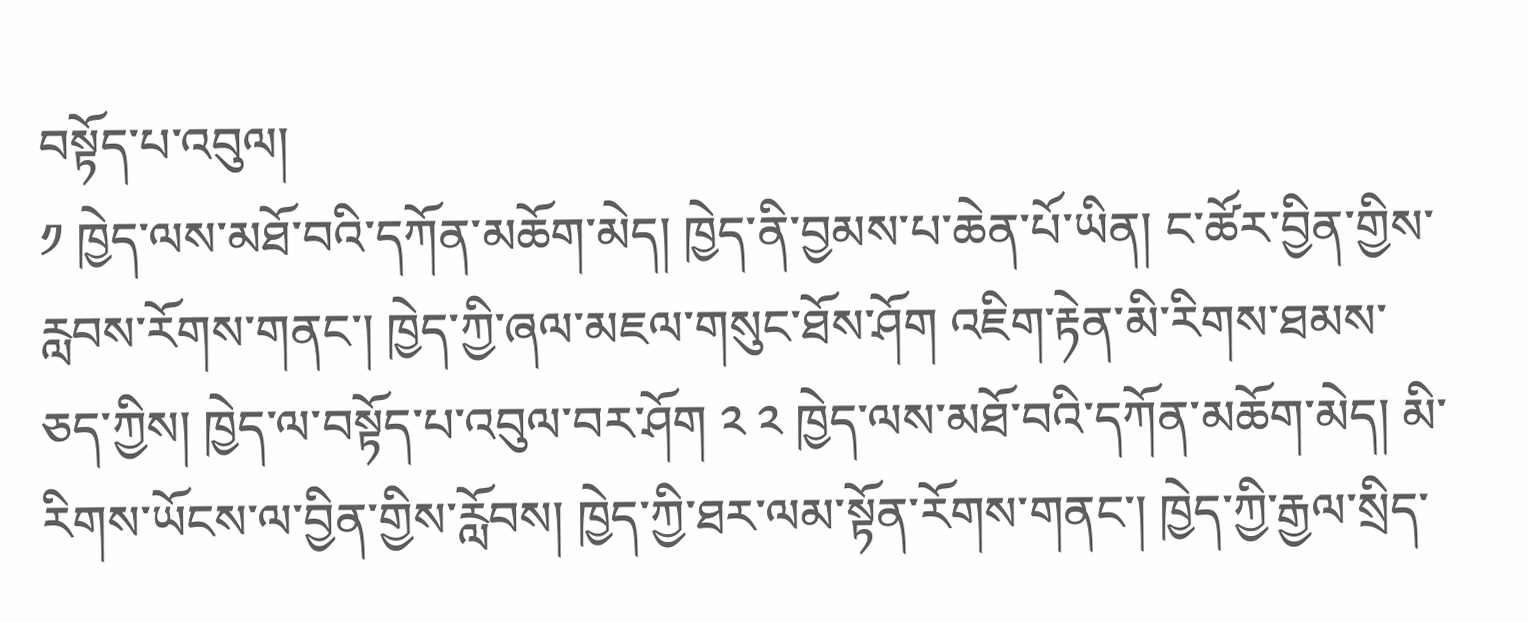བསྟོད་པ་འབུལ།
༡ ཁྱེད་ལས་མཐོ་བའི་དཀོན་མཆོག་མེད། ཁྱེད་ནི་བྱམས་པ་ཆེན་པོ་ཡིན། ང་ཚོར་བྱིན་གྱིས་རླབས་རོགས་གནང་། ཁྱེད་ཀྱི་ཞལ་མཇལ་གསུང་ཐོས་ཤོག འཇིག་རྟེན་མི་རིགས་ཐམས་ཅད་ཀྱིས། ཁྱེད་ལ་བསྟོད་པ་འབུལ་བར་ཤོག ༢ ༢ ཁྱེད་ལས་མཐོ་བའི་དཀོན་མཆོག་མེད། མི་རིགས་ཡོངས་ལ་བྱིན་གྱིས་རློབས། ཁྱེད་ཀྱི་ཐར་ལམ་སྟོན་རོགས་གནང་། ཁྱེད་ཀྱི་རྒྱལ་སྲིད་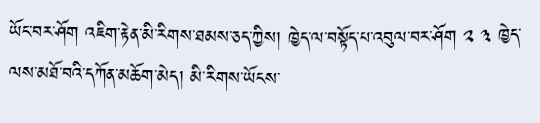ཡོང་བར་ཤོག འཇིག་རྟེན་མི་རིགས་ཐམས་ཅད་ཀྱིས། ཁྱེད་ལ་བསྟོད་པ་འབུལ་བར་ཤོག ༢ ༣ ཁྱེད་ལས་མཐོ་བའི་དཀོན་མཆོག་མེད། མི་རིགས་ཡོངས་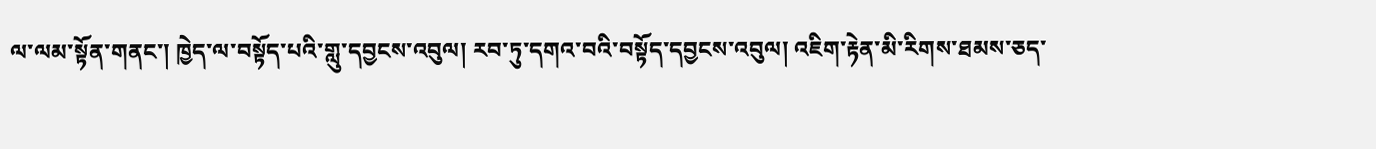ལ་ལམ་སྟོན་གནང་། ཁྱེད་ལ་བསྟོད་པའི་གླུ་དབྱངས་འབུལ། རབ་ཏུ་དགའ་བའི་བསྟོད་དབྱངས་འབུལ། འཇིག་རྟེན་མི་རིགས་ཐམས་ཅད་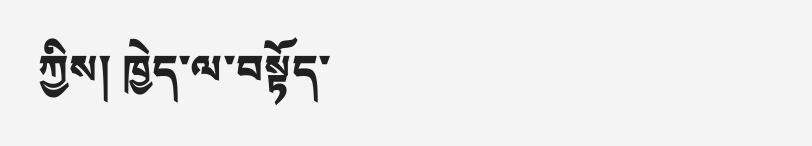ཀྱིས། ཁྱེད་ལ་བསྟོད་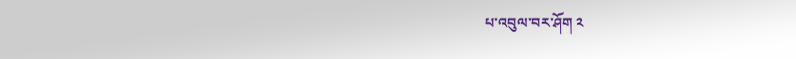པ་འབུལ་བར་ཤོག ༢